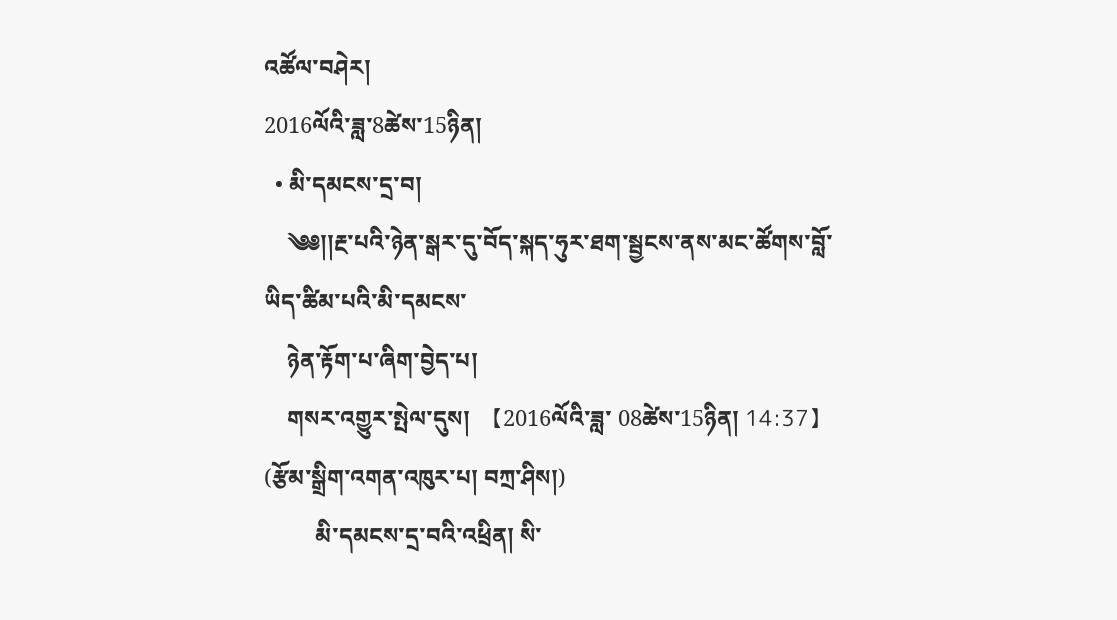འཚོལ་བཤེར།
2016ལོའི་ཟླ་8ཚེས་15ཉིན།
  • མི་དམངས་དྲ་བ།
    ༄༅།།རྔ་པའི་ཉེན་སྒར་དུ་བོད་སྐད་ཧུར་ཐག་སྦྱངས་ནས་མང་ཚོགས་བློ་ཡིད་ཚིམ་པའི་མི་དམངས་
    ཉེན་རྟོག་པ་ཞིག་བྱེད་པ།
    གསར་འགྱུར་སྤེལ་དུས།  【2016ལོའི་ཟླ་ 08ཚེས་15ཉིན། 14:37】   (རྩོམ་སྒྲིག་འགན་འཁུར་པ། བཀྲ་ཤིས།)
         མི་དམངས་དྲ་བའི་འཕྲིན། སི་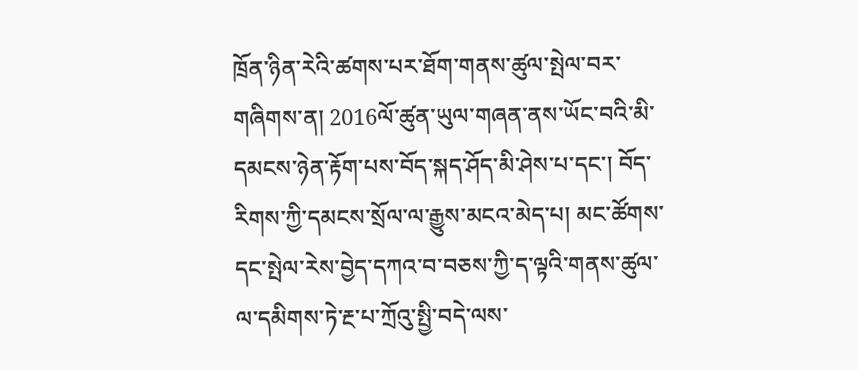ཁྲོན་ཉིན་རེའི་ཚགས་པར་ཐོག་གནས་ཚུལ་སྤེལ་བར་གཞིགས་ན། 2016ལོ་ཚུན་ཡུལ་གཞན་ནས་ཡོང་བའི་མི་དམངས་ཉེན་རྟོག་པས་བོད་སྐད་ཤོད་མི་ཤེས་པ་དང་། བོད་རིགས་ཀྱི་དམངས་སྲོལ་ལ་རྒྱུས་མངའ་མེད་པ། མང་ཚོགས་དང་སྤེལ་རེས་བྱེད་དཀའ་བ་བཅས་ཀྱི་ད་ལྟའི་གནས་ཚུལ་ལ་དམིགས་ཏེ་རྔ་པ་ཀྲོའུ་སྤྱི་བདེ་ལས་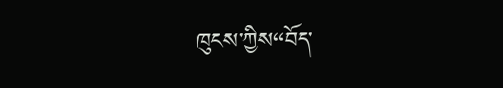ཁུངས་ཀྱིས“བོད་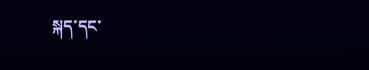སྐད་དང་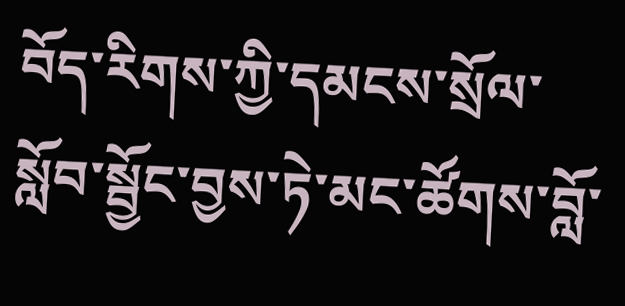བོད་རིགས་ཀྱི་དམངས་སྲོལ་སློབ་སྦྱོང་བྱས་ཏེ་མང་ཚོགས་བློ་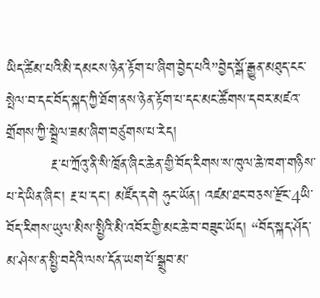ཡིད་ཚིམ་པའི་མི་དམངས་ཉེན་རྟོག་པ་ཞིག་བྱེད་པའི”བྱེད་སྒོ་རྒྱུན་མཐུད་ངང་སྤེལ་བ་དང་བོད་སྐད་ཀྱི་ཐོག་ནས་ཉེན་རྟོག་པ་དང་མང་ཚོགས་དབར་མཛའ་གྲོགས་ཀྱི་སྦྲེལ་ཟམ་ཞིག་བཙུགས་པ་རེད།
         རྔ་པ་ཀྲོའུ་ནི་སི་ཁྲོན་ཞིང་ཆེན་གྱི་བོད་རིགས་ས་ཁུལ་ཆེ་ཁག་གཉིས་པ་དེ་ཡིན་ཞིང་། རྔ་པ་དང་། མཛོད་དགེ ཧུང་ཡོན། འཛམ་ཐང་བཅས་རྫོང་4ཡི་བོད་རིགས་ཡུལ་མིས་སྤྱིའི་མི་འབོར་གྱི་མང་ཆེ་བ་བཟུང་ཡོད། “བོད་སྐད་ཤོད་མ་ཤེས་ན་སྤྱི་བདེའི་ལས་དོན་ཡག་པོ་སྒྲུབ་མ་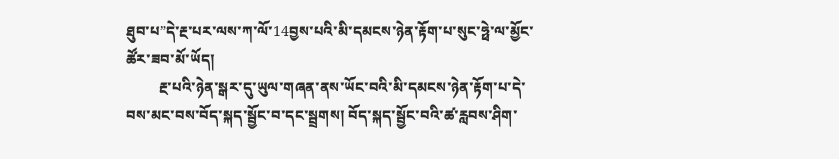ཐུབ་པ”དེ་རྔ་པར་ལས་ཀ་ལོ་14བྱས་པའི་མི་དམངས་ཉེན་རྟོག་པ་སུང་ཧྥེ་ལ་མྱོང་ཚོར་ཟབ་མོ་ཡོད།
         རྔ་པའི་ཉེན་སྒར་དུ་ཡུལ་གཞན་ནས་ཡོང་བའི་མི་དམངས་ཉེན་རྟོག་པ་དེ་བས་མང་བས་བོད་སྐད་སྦྱོང་བ་དང་སྦྲགས། བོད་སྐད་སྦྱོང་བའི་ཚ་རླབས་ཤིག་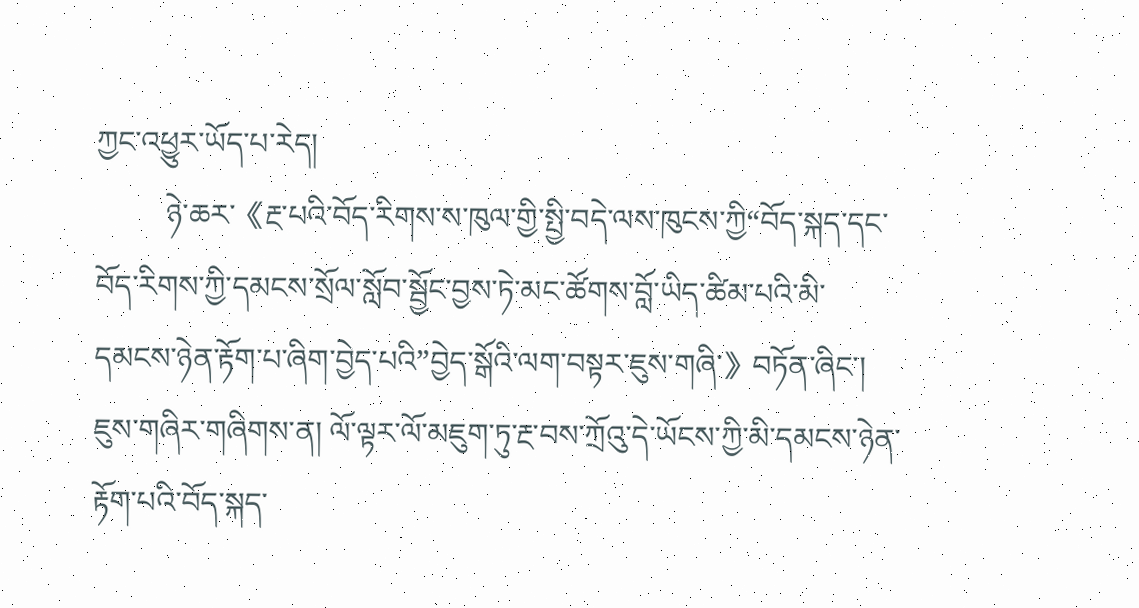ཀྱང་འཕྱུར་ཡོད་པ་རེད།
         ཉེ་ཆར་《རྔ་པའི་བོད་རིགས་ས་ཁུལ་གྱི་སྤྱི་བདེ་ལས་ཁུངས་ཀྱི“བོད་སྐད་དང་བོད་རིགས་ཀྱི་དམངས་སྲོལ་སློབ་སྦྱོང་བྱས་ཏེ་མང་ཚོགས་བློ་ཡིད་ཚིམ་པའི་མི་དམངས་ཉེན་རྟོག་པ་ཞིག་བྱེད་པའི”བྱེད་སྒོའི་ལག་བསྟར་ཇུས་གཞི་》བཏོན་ཞིང་། ཇུས་གཞིར་གཞིགས་ན། ལོ་ལྟར་ལོ་མཇུག་ཏུ་རྔ་བས་ཀྲོའུ་དེ་ཡོངས་ཀྱི་མི་དམངས་ཉེན་རྟོག་པའི་བོད་སྐད་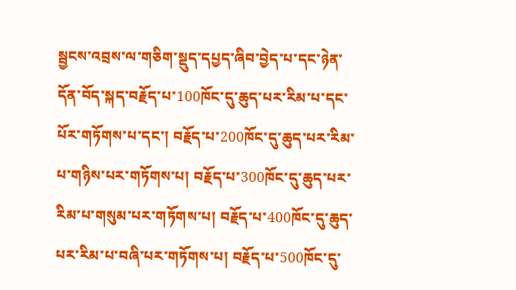སྦྱངས་འབྲས་ལ་གཅིག་སྡུད་དཔྱད་ཞིབ་བྱེད་པ་དང་ཉེན་དོན་བོད་སྐད་བརྗོད་པ་100ཁོང་དུ་ཆུད་པར་རིམ་པ་དང་པོར་གཏོགས་པ་དང་། བརྗོད་པ་200ཁོང་དུ་ཆུད་པར་རིམ་པ་གཉིས་པར་གཏོགས་པ། བརྗོད་པ་300ཁོང་དུ་ཆུད་པར་རིམ་པ་གསུམ་པར་གཏོགས་པ། བརྗོད་པ་400ཁོང་དུ་ཆུད་པར་རིམ་པ་བཞི་པར་གཏོགས་པ། བརྗོད་པ་500ཁོང་དུ་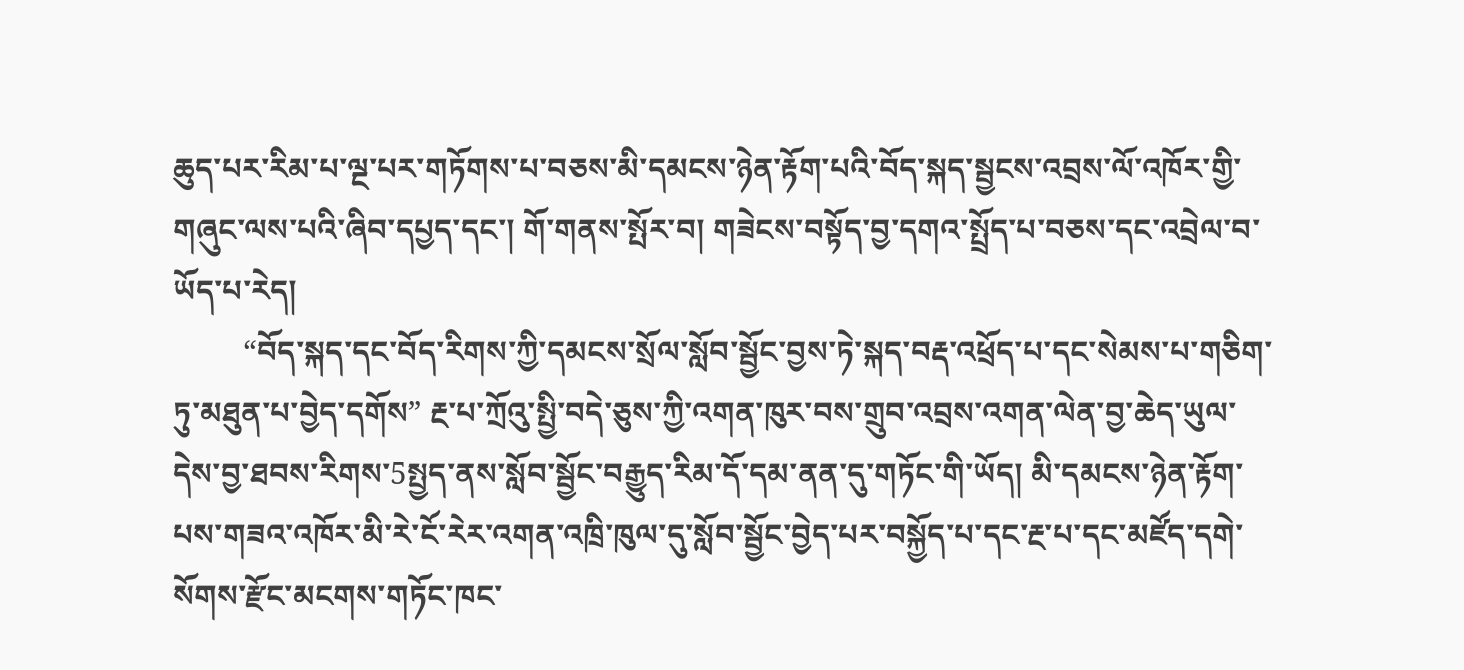ཆུད་པར་རིམ་པ་ལྔ་པར་གཏོགས་པ་བཅས་མི་དམངས་ཉེན་རྟོག་པའི་བོད་སྐད་སྦྱངས་འབྲས་ལོ་འཁོར་གྱི་གཞུང་ལས་པའི་ཞིབ་དཔྱད་དང་། གོ་གནས་སྤོར་བ། གཟེངས་བསྟོད་བྱ་དགའ་སྤྲོད་པ་བཅས་དང་འབྲེལ་བ་ཡོད་པ་རེད།
         “བོད་སྐད་དང་བོད་རིགས་ཀྱི་དམངས་སྲོལ་སློབ་སྦྱོང་བྱས་ཏེ་སྐད་བརྡ་འཕྲོད་པ་དང་སེམས་པ་གཅིག་ཏུ་མཐུན་པ་བྱེད་དགོས” རྔ་པ་ཀྲོའུ་སྤྱི་བདེ་ཅུས་ཀྱི་འགན་ཁུར་བས་གྲུབ་འབྲས་འགན་ལེན་བྱ་ཆེད་ཡུལ་དེས་བྱ་ཐབས་རིགས་5སྤྱད་ནས་སློབ་སྦྱོང་བརྒྱུད་རིམ་དོ་དམ་ནན་དུ་གཏོང་གི་ཡོད། མི་དམངས་ཉེན་རྟོག་པས་གཟའ་འཁོར་མི་རེ་ངོ་རེར་འགན་འཁྲི་ཁུལ་དུ་སློབ་སྦྱོང་བྱེད་པར་བསྐྱོད་པ་དང་རྔ་པ་དང་མཛོད་དགེ་སོགས་རྫོང་མངགས་གཏོང་ཁང་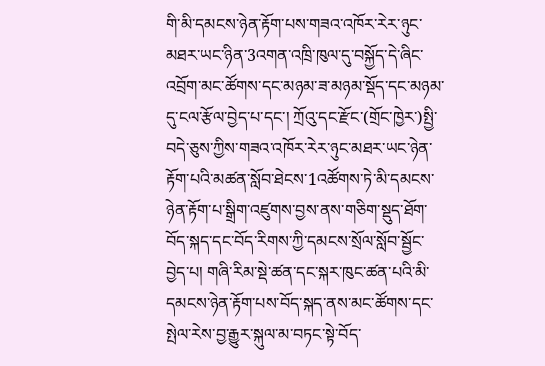གི་མི་དམངས་ཉེན་རྟོག་པས་གཟའ་འཁོར་རེར་ཉུང་མཐར་ཡང་ཉིན་3འགན་འཁྲི་ཁུལ་དུ་བསྐྱོད་དེ་ཞིང་འབྲོག་མང་ཚོགས་དང་མཉམ་ཟ་མཉམ་སྡོད་དང་མཉམ་དུ་ངལ་རྩོལ་བྱེད་པ་དང་། ཀྲོའུ་དང་རྫོང་(གྲོང་ཁྱེར་)སྤྱི་བདེ་ཅུས་ཀྱིས་གཟའ་འཁོར་རེར་ཉུང་མཐར་ཡང་ཉེན་རྟོག་པའི་མཚན་སློབ་ཐེངས་1འཚོགས་ཏེ་མི་དམངས་ཉེན་རྟོག་པ་སྒྲིག་འཛུགས་བྱས་ནས་གཅིག་སྡུད་ཐོག་བོད་སྐད་དང་བོད་རིགས་ཀྱི་དམངས་སྲོལ་སློབ་སྦྱོང་བྱེད་པ། གཞི་རིམ་སྡེ་ཚན་དང་སྐར་ཁུང་ཚན་པའི་མི་དམངས་ཉེན་རྟོག་པས་བོད་སྐད་ནས་མང་ཚོགས་དང་སྤེལ་རེས་བྱ་རྒྱུར་སྐུལ་མ་བཏང་སྟེ་བོད་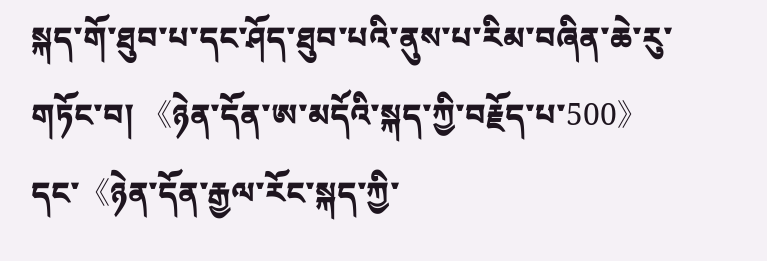སྐད་གོ་ཐུབ་པ་དང་ཤོད་ཐུབ་པའི་ནུས་པ་རིམ་བཞིན་ཆེ་རུ་གཏོང་བ། 《ཉེན་དོན་ཨ་མདོའི་སྐད་ཀྱི་བརྗོད་པ་500》དང་《ཉེན་དོན་རྒྱལ་རོང་སྐད་ཀྱི་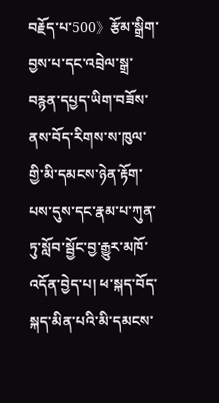བརྗོད་པ་500》རྩོམ་སྒྲིག་བྱས་པ་དང་འབྲེལ་སྒྲ་བརྙན་དཔྱད་ཡིག་བཟོས་ནས་བོད་རིགས་ས་ཁུལ་གྱི་མི་དམངས་ཉེན་རྟོག་པས་དུས་དང་རྣམ་པ་ཀུན་ཏུ་སློབ་སྦྱོང་བྱ་རྒྱུར་མཁོ་འདོན་བྱེད་པ། ཕ་སྐད་བོད་སྐད་མིན་པའི་མི་དམངས་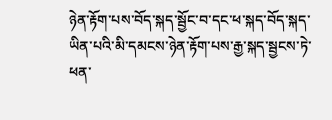ཉེན་རྟོག་པས་བོད་སྐད་སྦྱོང་བ་དང་ཕ་སྐད་བོད་སྐད་ཡིན་པའི་མི་དམངས་ཉེན་རྟོག་པས་རྒྱ་སྐད་སྦྱངས་ཏེ་ཕན་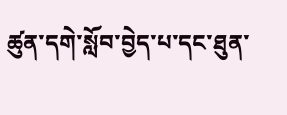ཚུན་དགེ་སློབ་བྱེད་པ་དང་ཐུན་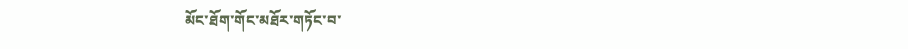མོང་ཐོག་གོང་མཐོར་གཏོང་བ་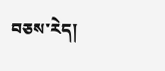བཅས་རེད།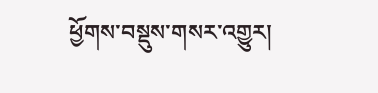ཕྱོགས་བསྡུས་གསར་འགྱུར།